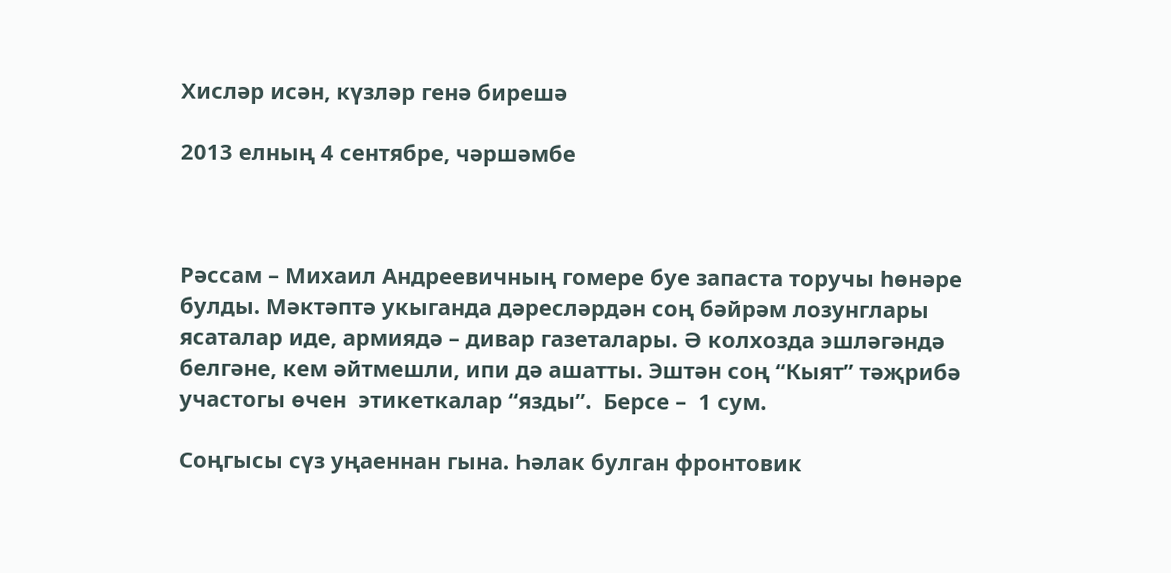Хисләр исән, күзләр генә бирешә

2013 елның 4 сентябре, чәршәмбе



Рәссам – Михаил Андреевичның гомере буе запаста торучы һөнәре булды. Мәктәптә укыганда дәресләрдән соң бәйрәм лозунглары ясаталар иде, армиядә – дивар газеталары. Ә колхозда эшләгәндә белгәне, кем әйтмешли, ипи дә ашатты. Эштән соң “Кыят” тәҗрибә участогы өчен  этикеткалар “язды”.  Берсе –  1 сум.

Соңгысы сүз уңаеннан гына. Һәлак булган фронтовик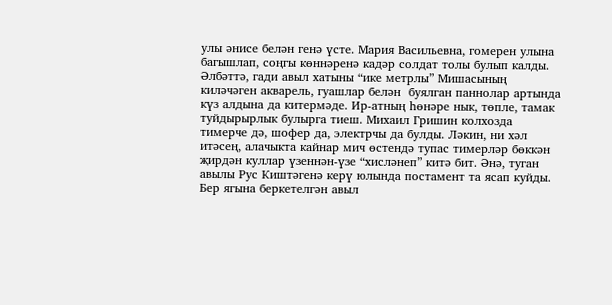улы әнисе белән генә үсте. Мария Васильевна, гомерен улына багышлап, соңгы көннәренә кадәр солдат толы булып калды. Әлбәттә, гади авыл хатыны “ике метрлы” Мишасының киләчәген акварель, гуашлар белән  буялган паннолар артында күз алдына да китермәде. Ир-атның һөнәре нык, төпле, тамак туйдырырлык булырга тиеш. Михаил Гришин колхозда тимерче дә, шофер да, электрчы да булды. Ләкин, ни хәл итәсең, алачыкта кайнар мич өстендә тупас тимерләр бөккән җирдән куллар үзеннән-үзе “хисләнеп” китә бит. Әнә, туган авылы Рус Киштәгенә керү юлында постамент та ясап куйды. Бер ягына беркетелгән авыл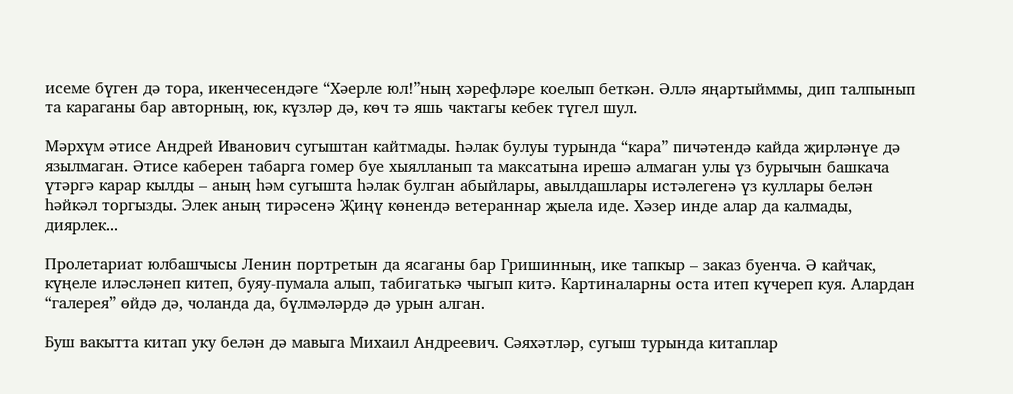исеме бүген дә тора, икенчесендәге “Хәерле юл!”ның хәрефләре коелып беткән. Әллә яңартыйммы, дип талпынып та караганы бар авторның, юк, күзләр дә, көч тә яшь чактагы кебек түгел шул.

Мәрхүм әтисе Андрей Иванович сугыштан кайтмады. Һәлак булуы турында “кара” пичәтендә кайда җирләнүе дә язылмаган. Әтисе каберен табарга гомер буе хыялланып та максатына ирешә алмаган улы үз бурычын башкача үтәргә карар кылды – аның һәм сугышта һәлак булган абыйлары, авылдашлары истәлегенә үз куллары белән һәйкәл торгызды. Элек аның тирәсенә Җиңү көнендә ветераннар җыела иде. Хәзер инде алар да калмады, диярлек...

Пролетариат юлбашчысы Ленин портретын да ясаганы бар Гришинның, ике тапкыр – заказ буенча. Ә кайчак, күңеле иләсләнеп китеп, буяу-пумала алып, табигатькә чыгып китә. Картиналарны оста итеп күчереп куя. Алардан “галерея” өйдә дә, чоланда да, бүлмәләрдә дә урын алган.

Буш вакытта китап уку белән дә мавыга Михаил Андреевич. Сәяхәтләр, сугыш турында китаплар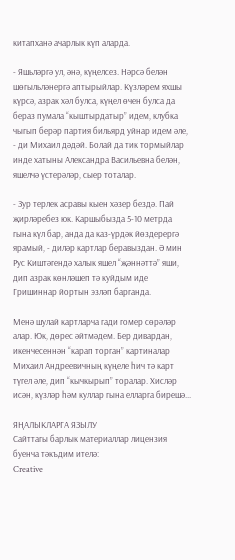китапханә ачарлык күп аларда.

- Яшьләргә ул, әнә, күңелсез. Нәрсә белән шөгыльләнергә аптырыйлар. Күзләрем яхшы күрсә, азрак хәл булса, күңел өчен булса да бераз пумала “кыштырдатыр” идем, клубка чыгып берәр партия бильярд уйнар идем әле, - ди Михаил дәдәй. Болай да тик тормыйлар инде хатыны Александра Васильевна белән, яшелчә үстерәләр, сыер тоталар.

- Зур терлек асравы кыен хәзер бездә. Пай җирләребез юк. Каршыбызда 5-10 метрда гына күл бар, анда да каз-үрдәк йөздерергә ярамый, - диләр картлар беравыздан. Ә мин Рус Киштәгендә халык яшел “җәннәттә” яши, дип азрак көнләшеп тә куйдым иде Гришиннар йортын эзләп барганда.

Менә шулай картларча гади гомер сөрәләр алар. Юк, дөрес әйтмәдем. Бер дивардан, икенчесеннән “карап торган” картиналар Михаил Андреевичның күңеле һич тә карт түгел әле, дип “кычкырып” торалар. Хисләр исән, күзләр һәм куллар гына елларга бирешә...

ЯҢАЛЫКЛАРГА ЯЗЫЛУ
Сайттагы барлык материаллар лицензия буенча тәкъдим ителә:
Creative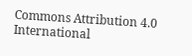Commons Attribution 4.0 International